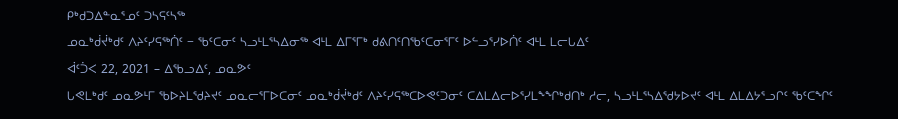ᑭᒃᑯᑐᐃᓐᓇᕐᓄᑦ ᑐᓴᕋᑦᓴᖅ
ᓄᓇᒃᑰᔫᒃᑯᑦ ᐱᔨᑦᓯᕋᖅᑏᑦ − ᖃᑦᑕᓂᑦ ᓴᓗᒻᒪᕐᓴᐃᓂᖅ ᐊᒻᒪ ᐃᒥᕐᒥᒃ ᑯᕕᑎᑦᑎᖃᑦᑕᓂᕐᒥᑦ ᐅᓪᓗᕐᓯᐅᑏᑦ ᐊᒻᒪ ᒪᓕᒐᐃᑦ
ᐋᑦᑑᐸ 22, 2021 – ᐃᖃᓗᐃᑦ, ᓄᓇᕗᑦ
ᒐᕙᒪᒃᑯᑦ ᓄᓇᕗᒻᒥ ᖃᐅᔨᒪᖁᔨᔪᑦ ᓄᓇᓕᕐᒥᐅᑕᓂᑦ ᓄᓇᒃᑰᔫᒃᑯᑦ ᐱᔨᑦᓯᕋᖅᑕᐅᕙᑦᑐᓂᑦ ᑕᐃᒪᐃᓕᐅᕐᓯᒪᖕᖏᒃᑯᑎᒃ ᓱᓕ, ᓴᓗᒻᒪᕐᓴᐃᖁᔭᐅᔪᑦ ᐊᒻᒪ ᐃᒪᐃᔭᕐᓗᒋᑦ ᖃᑦᑕᖏᑦ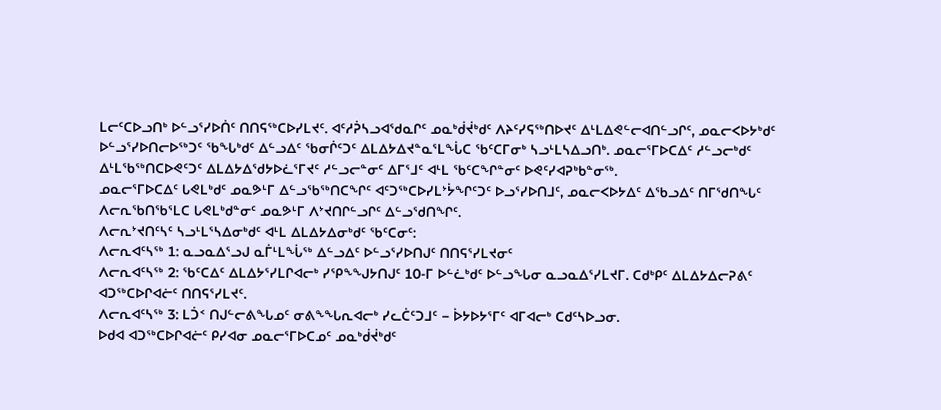ᒪᓕᑦᑕᐅᓗᑎᒃ ᐅᓪᓗᕐᓯᐅᑏᑦ ᑎᑎᕋᖅᑕᐅᓯᒪᔪᑦ. ᐊᑦᓱᕉᓴᓗᐊᖁᓇᒋᑦ ᓄᓇᒃᑰᔫᒃᑯᑦ ᐱᔨᑦᓯᕋᖅᑎᐅᔪᑦ ᐃᒻᒪᐃᕙᓪᓕᐊᑎᓪᓗᒋᑦ, ᓄᓇᓕᐸᐅᔭᒃᑯᑦ ᐅᓪᓗᕐᓯᐅᑎᓕᐅᖅᑐᑦ ᖃᖓᒃᑯᑦ ᐃᓪᓗᐃᑦ ᖃᓂᒌᑦᑐᑦ ᐃᒪᐃᔭᐃᔪᓐᓇᕐᒪᖔᑕ ᖃᑦᑕᒥᓂᒃ ᓴᓗᒻᒪᓴᐃᓗᑎᒃ. ᓄᓇᓕᕐᒥᐅᑕᐃᑦ ᓱᓪᓗᓕᒃᑯᑦ ᐃᒻᒪᖃᖅᑎᑕᐅᕙᑦᑐᑦ ᐃᒪᐃᔭᐃᖁᔭᐅᓛᕐᒥᔪᑦ ᓱᓪᓗᓕᓐᓂᑦ ᐃᒥᕐᒧᑦ ᐊᒻᒪ ᖃᑦᑕᖏᓐᓂᑦ ᐅᕙᑦᓯᐊᕈᒃᑲᓐᓂᖅ.
ᓄᓇᓕᕐᒥᐅᑕᐃᑦ ᒐᕙᒪᒃᑯᑦ ᓄᓇᕗᒻᒥ ᐃᓪᓗᖃᖅᑎᑕᖏᑦ ᐊᑦᑐᖅᑕᐅᓯᒪᔾᔮᖏᑦᑐᑦ ᐅᓗᕐᓯᐅᑎᒧᑦ, ᓄᓇᓕᐸᐅᔭᐃᑦ ᐃᖃᓗᐃᑦ ᑎᒥᖁᑎᖓᑦ ᐱᓕᕆᖃᑎᖃᕐᒪᑕ ᒐᕙᒪᒃᑯᓐᓂᑦ ᓄᓇᕗᒻᒥ ᐱᔾᔪᑎᒋᓪᓗᒋᑦ ᐃᓪᓗᖁᑎᖏᑦ.
ᐱᓕᕆᔾᔪᑎᑦᓴᑦ ᓴᓗᒻᒪᕐᓴᐃᓂᒃᑯᑦ ᐊᒻᒪ ᐃᒪᐃᔭᐃᓂᒃᑯᑦ ᖃᑦᑕᓂᑦ:
ᐱᓕᕆᐊᑦᓴᖅ 1: ᓇᓗᓇᐃᕐᓗᒍ ᓇᒦᒻᒪᖔᖅ ᐃᓪᓗᐃᑦ ᐅᓪᓗᕐᓯᐅᑎᒍᑦ ᑎᑎᕋᕐᓯᒪᔪᓂᑦ
ᐱᓕᕆᐊᑦᓴᖅ 2: ᖃᑦᑕᐃᑦ ᐃᒪᐃᔭᕐᓯᒪᒋᐊᓕᒃ ᓯᕿᖕᖑᔭᑎᒍᑦ 10-ᒥ ᐅᓪᓛᒃᑯᑦ ᐅᓪᓗᖓᓂ ᓇᓗᓇᐃᕐᓯᒪᔪᒥ. ᑕᑯᒃᑭᑦ ᐃᒪᐃᔭᐃᓕᕈᕕᑦ ᐊᑐᖅᑕᐅᒋᐊᓖᑦ ᑎᑎᕋᕐᓯᒪᔪᑦ.
ᐱᓕᕆᐊᑦᓴᖅ 3: ᒪᑑᑉ ᑎᒍᓪᓕᕕᖓᓄᑦ ᓂᕕᖕᖓᕆᐊᓕᒃ ᓯᓚᑖᑦᑐᒧᑦ − ᐆᔭᐅᔭᕐᒥᑦ ᐊᒥᐊᓕᒃ ᑕᑯᑦᓴᐅᓗᓂ.
ᐅᑯᐊ ᐊᑐᖅᑕᐅᒋᐊᓖᑦ ᑭᓯᐊᓂ ᓄᓇᓕᕐᒥᐅᑕᓄᑦ ᓄᓇᒃᑰᔫᒃᑯᑦ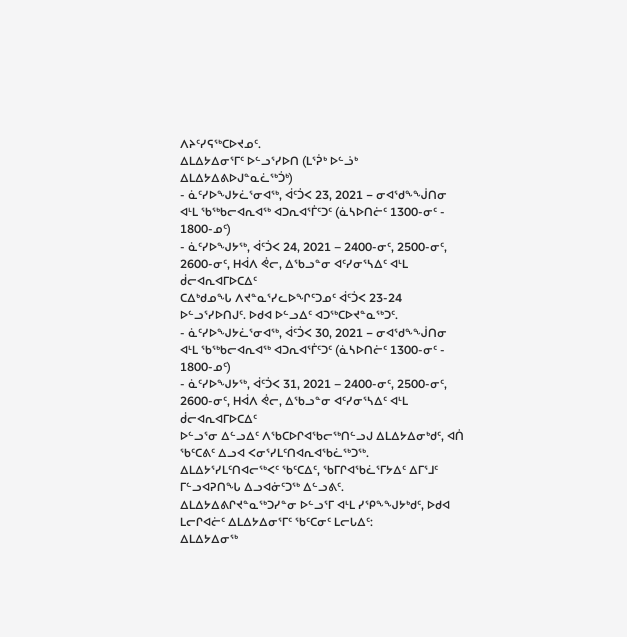ᐱᔨᑦᓯᕋᖅᑕᐅᔪᓄᑦ.
ᐃᒪᐃᔭᐃᓂᕐᒥᑦ ᐅᓪᓗᕐᓯᐅᑎ (ᒪᕐᕉᒃ ᐅᓪᓘᒃ ᐃᒪᐃᔭᐃᕕᐅᒍᓐᓇᓛᖅᑑᒃ)
- ᓈᑦᓯᐅᖑᔭᓛᕐᓂᐊᖅ, ᐋᑦᑑᐸ 23, 2021 − ᓂᐊᖁᖕᖒᑎᓂ ᐊᒻᒪ ᖃᖅᑲᓕᐊᕆᐊᖅ ᐊᑐᕆᐊᕐᒦᑦᑐᑦ (ᓈᓴᐅᑎᓖᑦ 1300-ᓂᑦ - 1800-ᓄᑦ)
- ᓈᑦᓯᐅᖑᔭᖅ, ᐋᑦᑑᐸ 24, 2021 – 2400-ᓂᑦ, 2500-ᓂᑦ, 2600-ᓂᑦ, ᕼᐋᐱ ᕚᓕ, ᐃᖃᓗᓐᓂ ᐊᑦᓯᓂᕐᓴᐃᑦ ᐊᒻᒪ ᑰᓕᐊᕆᐊᒥᐅᑕᐃᑦ
ᑕᐃᒃᑯᓄᖓ ᐱᔪᓐᓇᕐᓯᓚᐅᖏᑦᑐᓄᑦ ᐋᑦᑑᐸ 23-24 ᐅᓪᓗᕐᓯᐅᑎᒍᑦ. ᐅᑯᐊ ᐅᓪᓗᐃᑦ ᐊᑐᖅᑕᐅᔪᓐᓇᖅᑐᑦ.
- ᓈᑦᓯᐅᖑᔭᓛᕐᓂᐊᖅ, ᐋᑦᑑᐸ 30, 2021 − ᓂᐊᖁᖕᖒᑎᓂ ᐊᒻᒪ ᖃᖅᑲᓕᐊᕆᐊᖅ ᐊᑐᕆᐊᕐᒦᑦᑐᑦ (ᓈᓴᐅᑎᓖᑦ 1300-ᓂᑦ - 1800-ᓄᑦ)
- ᓈᑦᓯᐅᖑᔭᖅ, ᐋᑦᑑᐸ 31, 2021 – 2400-ᓂᑦ, 2500-ᓂᑦ, 2600-ᓂᑦ, ᕼᐋᐱ ᕚᓕ, ᐃᖃᓗᓐᓂ ᐊᑦᓯᓂᕐᓴᐃᑦ ᐊᒻᒪ ᑰᓕᐊᕆᐊᒥᐅᑕᐃᑦ
ᐅᓪᓗᕐᓂ ᐃᓪᓗᐃᑦ ᐱᖃᑕᐅᒋᐊᖃᓕᖅᑎᓪᓗᒍ ᐃᒪᐃᔭᐃᓂᒃᑯᑦ, ᐊᑏ ᖃᑦᑕᕕᑦ ᐃᓗᐊ ᐸᓂᕐᓯᒪᑦᑎᐊᕆᐊᖃᓛᖅᑐᖅ. ᐃᒪᐃᔭᕐᓯᒪᑦᑎᐊᓕᖅᐸᑦ ᖃᑦᑕᐃᑦ, ᖃᒥᒋᐊᖃᓛᕐᒥᔭᐃᑦ ᐃᒥᕐᒧᑦ ᒥᓪᓗᐊᕈᑎᖓ ᐃᓗᐊᓃᑦᑐᖅ ᐃᓪᓗᕕᑦ.
ᐃᒪᐃᔭᐃᕕᒋᔪᓐᓇᖅᑐᓯᓐᓂ ᐅᓪᓗᕐᒥ ᐊᒻᒪ ᓯᕿᖕᖑᔭᒃᑯᑦ, ᐅᑯᐊ ᒪᓕᒋᐊᓖᑦ ᐃᒪᐃᔭᐃᓂᕐᒥᑦ ᖃᑦᑕᓂᑦ ᒪᓕᒐᐃᑦ:
ᐃᒪᐃᔭᐃᓂᖅ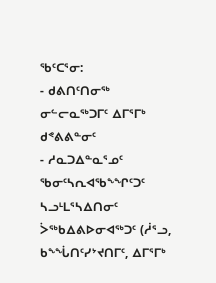ᖃᑦᑕᕐᓂ:
- ᑯᕕᑎᑦᑎᓂᖅ ᓂᓪᓕᓇᖅᑐᒥᑦ ᐃᒥᕐᒥᒃ ᑯᕝᕕᕕᓐᓂᑦ
- ᓱᓇᑐᐃᓐᓇᕐᓄᑦ ᖃᓂᑦᓴᕆᐊᖃᖕᖏᑦᑐᑦ ᓴᓗᒻᒪᕐᓴᐃᑎᓂᑦ ᐴᖅᑲᐃᕕᐅᓂᐊᖅᑐᑦ (ᓲᕐᓗ, ᑲᖕᖔᑎᑦᓯᔾᔪᑎᒥᑦ, ᐃᒥᕐᒥᒃ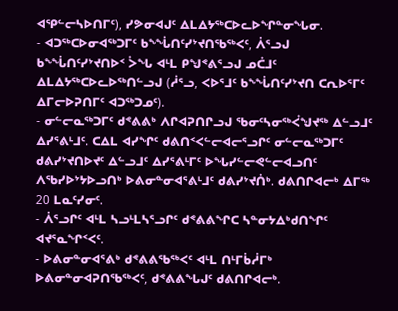ᐊᕿᓪᓕᓴᐅᑎᒥᑦ), ᓯᕗᓂᐊᒍᑦ ᐃᒪᐃᔭᖅᑕᐅᓚᐅᖏᓐᓂᖓᓂ.
- ᐊᑐᖅᑕᐅᓂᐊᖅᑐᒥᑦ ᑲᖕᖔᑎᑦᓯᔾᔪᑎᖃᖅᐸᑦ, ᐲᕐᓗᒍ ᑲᖕᖔᑎᑦᓯᔾᔪᑎᐅᑉ ᐴᖓ ᐊᒻᒪ ᑭᖑᕝᕕᕐᓗᒍ ᓄᑖᒧᑦ ᐃᒪᐃᔭᖅᑕᐅᓚᐅᖅᑎᓪᓗᒍ (ᓲᕐᓗ, ᐸᐅᕐᒧᑦ ᑲᖕᖔᑎᑦᓯᔾᔪᑎ ᑕᕆᐅᕐᒥᑦ ᐃᒥᓕᐅᕈᑎᒥᑦ ᐊᑐᖅᑐᓄᑦ).
- ᓂᓪᓕᓇᖅᑐᒥᑦ ᑯᕝᕕᕕᒃ ᐱᒋᐊᕈᑎᒋᓗᒍ ᖃᓂᑦᓴᓂᖅᐹᖑᔪᖅ ᐃᓪᓗᒧᑦ ᐃᓯᕐᕕᒻᒧᑦ. ᑕᐃᒪ ᐊᓯᖏᑦ ᑯᕕᑎᑉᐸᓪᓕᐊᓕᕐᓗᒋᑦ ᓂᓪᓕᓇᖅᑐᒥᑦ ᑯᕕᓯᔾᔪᑎᐅᔪᑦ ᐃᓪᓗᒧᑦ ᐃᓯᕐᕕᒻᒥᑦ ᐅᖓᓯᓪᓕᕙᓪᓕᐊᓗᑎᑦ ᐱᖃᓯᐅᔾᔭᐅᓗᑎᒃ ᐅᕕᓂᓐᓂᐊᕐᕕᒻᒧᑦ ᑯᕕᓯᔾᔪᑏᒃ. ᑯᕕᑎᒋᐊᓕᒃ ᐃᒥᖅ 20 ᒪᓇᑦᓯᓂᑦ.
- ᐲᕐᓗᒋᑦ ᐊᒻᒪ ᓴᓗᒻᒪᓴᕐᓗᒋᑦ ᑯᕝᕕᕕᖏᑕ ᓴᓐᓂᔭᐃᒃᑯᑎᖏᑦ ᐊᔪᕐᓇᖏᑉᐸᑦ.
- ᐅᕕᓂᓐᓂᐊᕐᕕᒃ ᑯᕝᕕᕕᖃᖅᐸᑦ ᐊᒻᒪ ᑎᒻᒥᑳᓲᒥᒃ ᐅᕕᓂᓐᓂᐊᕈᑎᖃᖅᐸᑦ, ᑯᕝᕕᕕᖓᒍᑦ ᑯᕕᑎᒋᐊᓕᒃ.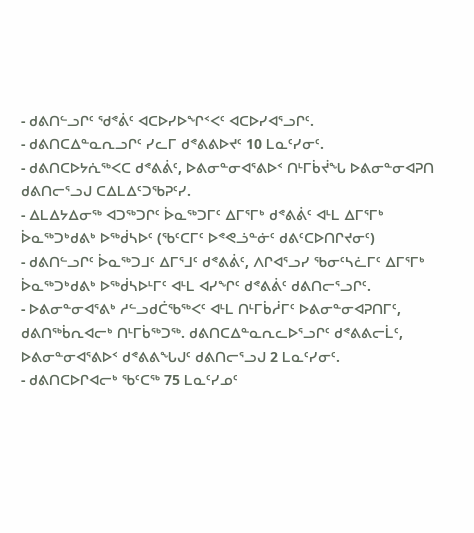- ᑯᕕᑎᓪᓗᒋᑦ ᖁᕝᕖᑦ ᐊᑕᐅᓯᐅᖏᑉᐸᑦ ᐊᑕᐅᓯᐊᕐᓗᒋᑦ.
- ᑯᕕᑎᑕᐃᓐᓇᕆᓗᒋᑦ ᓯᓚᒥ ᑯᕝᕕᕕᐅᔪᑦ 10 ᒪᓇᑦᓯᓂᑦ.
- ᑯᕕᑎᑕᐅᔭᕇᖅᐸᑕ ᑯᕝᕕᕖᑦ, ᐅᕕᓂᓐᓂᐊᕐᕕᐅᑉ ᑎᒻᒥᑳᔫᖓ ᐅᕕᓂᓐᓂᐊᕈᑎ ᑯᕕᑎᓕᕐᓗᒍ ᑕᐃᒪᐃᑦᑐᖃᕈᑦᓯ.
- ᐃᒪᐃᔭᐃᓂᖅ ᐊᑐᖅᑐᒋᑦ ᐆᓇᖅᑐᒥᑦ ᐃᒥᕐᒥᒃ ᑯᕝᕕᕖᑦ ᐊᒻᒪ ᐃᒥᕐᒥᒃ ᐆᓇᖅᑐᒃᑯᕕᒃ ᐅᖅᑰᓴᐅᑦ (ᖃᑦᑕᒥᑦ ᐅᕝᕙᓘᓐᓃᑦ ᑯᕕᑦᑕᐅᑎᒋᔪᓂᑦ)
- ᑯᕕᑎᓪᓗᒋᑦ ᐆᓇᖅᑐᒧᑦ ᐃᒥᕐᒧᑦ ᑯᕝᕕᕖᑦ, ᐱᒋᐊᕐᓗᓯ ᖃᓂᑦᓴᓛᒥᑦ ᐃᒥᕐᒥᒃ ᐆᓇᖅᑐᒃᑯᕕᒃ ᐅᖅᑰᓴᐅᒻᒥᑦ ᐊᒻᒪ ᐊᓯᖏᑦ ᑯᕝᕕᕖᑦ ᑯᕕᑎᓕᕐᓗᒋᑦ.
- ᐅᕕᓂᓐᓂᐊᕐᕕᒃ ᓱᓪᓗᑯᑖᖃᖅᐸᑦ ᐊᒻᒪ ᑎᒻᒥᑳᓲᒥᑦ ᐅᕕᓂᓐᓂᐊᕈᑎᒥᑦ, ᑯᕕᑎᖅᑳᕆᐊᓕᒃ ᑎᒻᒥᑳᖅᑐᖅ. ᑯᕕᑎᑕᐃᓐᓇᕆᓚᐅᕐᓗᒋᑦ ᑯᕝᕕᕕᓕᒫᑦ, ᐅᕕᓂᓐᓂᐊᕐᕕᐅᑉ ᑯᕝᕕᕕᖓᒍᑦ ᑯᕕᑎᓕᕐᓗᒍ 2 ᒪᓇᑦᓯᓂᑦ.
- ᑯᕕᑎᑕᐅᒋᐊᓕᒃ ᖃᑦᑕᖅ 75 ᒪᓇᑦᓯᓄᑦ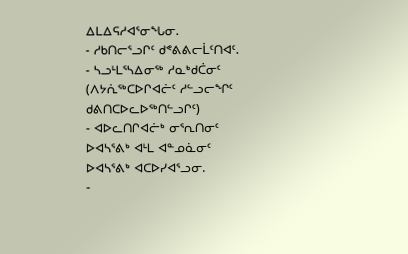ᐃᒪᐃᕋᓱᐊᕐᓂᖓᓂ.
- ᓱᑲᑎᓕᕐᓗᒋᑦ ᑯᕝᕕᕕᓕᒫᑦᑎᐊᑦ.
- ᓴᓗᒻᒪᕐᓴᐃᓂᖅ ᓱᓇᒃᑯᑖᓂᑦ (ᐱᔭᕇᖅᑕᐅᒋᐊᓖᑦ ᓱᓪᓗᓕᖏᑦ ᑯᕕᑎᑕᐅᓚᐅᖅᑎᓪᓗᒋᑦ)
- ᐊᐅᓚᑎᒋᐊᓖᒃ ᓂᕐᕆᑎᓂᑦ ᐅᐊᓴᕐᕕᒃ ᐊᒻᒪ ᐊᓐᓄᓈᓂᑦ ᐅᐊᓴᕐᕕᒃ ᐊᑕᐅᓯᐊᕐᓗᓂ.
-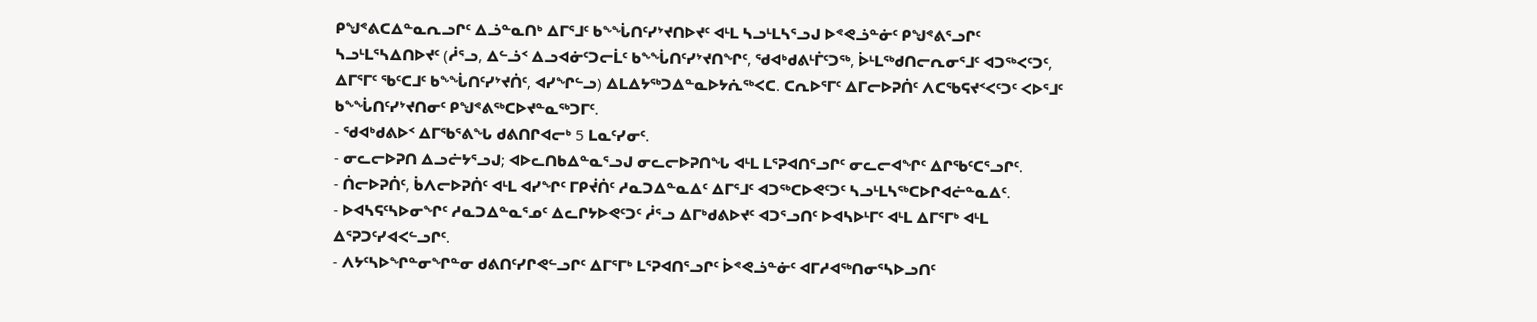ᑭᖑᕝᕕᑕᐃᓐᓇᕆᓗᒋᑦ ᐃᓘᓐᓇᑎᒃ ᐃᒥᕐᒧᑦ ᑲᖕᖔᑎᑦᓯᔾᔪᑎᐅᔪᑦ ᐊᒻᒪ ᓴᓗᒻᒪᓴᕐᓗᒍ ᐅᕝᕙᓘᓐᓃᑦ ᑭᖑᕝᕕᕐᓗᒋᑦ ᓴᓗᒻᒪᕐᓴᐃᑎᐅᔪᑦ (ᓲᕐᓗ, ᐃᓪᓘᑉ ᐃᓗᐊᓃᑦᑐᓕᒫᑦ ᑲᖕᖔᑎᑦᓯᔾᔪᑎᖏᑦ, ᖁᐊᒃᑯᕕᒻᒦᑦᑐᖅ, ᐆᒻᒪᖅᑯᑎᓕᕆᓂᕐᒧᑦ ᐊᑐᖅᐸᑦᑐᑦ, ᐃᒥᕐᒥᑦ ᖃᑦᑕᒧᑦ ᑲᖕᖔᑎᑦᓯᔾᔪᑏᑦ, ᐊᓯᖏᓪᓗ) ᐃᒪᐃᔭᖅᑐᐃᓐᓇᐅᔭᕇᖅᐸᑕ. ᑕᕆᐅᕐᒥᑦ ᐃᒥᓕᐅᕈᑏᑦ ᐱᑕᖃᕋᔪᑉᐸᑦᑐᑦ ᐸᐅᕐᒧᑦ ᑲᖕᖔᑎᑦᓯᔾᔪᑎᓂᑦ ᑭᖑᕝᕕᖅᑕᐅᔪᓐᓇᖅᑐᒥᑦ.
- ᖁᐊᒃᑯᕕᐅᑉ ᐃᒥᖃᕐᕕᖓ ᑯᕕᑎᒋᐊᓕᒃ 5 ᒪᓇᑦᓯᓂᑦ.
- ᓂᓚᓕᐅᕈᑎ ᐃᓗᓖᔭᕐᓗᒍ; ᐊᐅᓚᑎᑲᐃᓐᓇᕐᓗᒍ ᓂᓚᓕᐅᕈᑎᖓ ᐊᒻᒪ ᒪᕐᕈᐊᑎᕐᓗᒋᑦ ᓂᓚᓕᐊᖏᑦ ᐃᒋᖃᑦᑕᕐᓗᒋᑦ.
- ᑏᓕᐅᕈᑏᑦ, ᑳᐱᓕᐅᕈᑏᑦ ᐊᒻᒪ ᐊᓯᖏᑦ ᒥᑭᔫᑏᑦ ᓱᓇᑐᐃᓐᓇᐃᑦ ᐃᒥᕐᒧᑦ ᐊᑐᖅᑕᐅᕙᑦᑐᑦ ᓴᓗᒻᒪᓴᖅᑕᐅᒋᐊᓖᓐᓇᐃᑦ.
- ᐅᐊᓴᕋᑦᓴᐅᓂᖏᑦ ᓱᓇᑐᐃᓐᓇᕐᓄᑦ ᐃᓚᒋᔭᐅᕙᑦᑐᑦ ᓲᕐᓗ ᐃᒥᒃᑯᕕᐅᔪᑦ ᐊᑐᕐᓗᑎᑦ ᐅᐊᓴᐅᒻᒥᑦ ᐊᒻᒪ ᐃᒥᕐᒥᒃ ᐊᒻᒪ ᐃᕐᕈᑐᑦᓯᐊᐸᓪᓗᒋᑦ.
- ᐱᔭᑦᓴᐅᖏᓐᓂᖏᓐᓂ ᑯᕕᑎᑦᓯᒋᕙᓪᓗᒋᑦ ᐃᒥᕐᒥᒃ ᒪᕐᕈᐊᑎᕐᓗᒋᑦ ᐆᕝᕙᓘᓐᓃᑦ ᐊᒥᓱᐊᖅᑎᓂᕐᓴᐅᓗᑎᑦ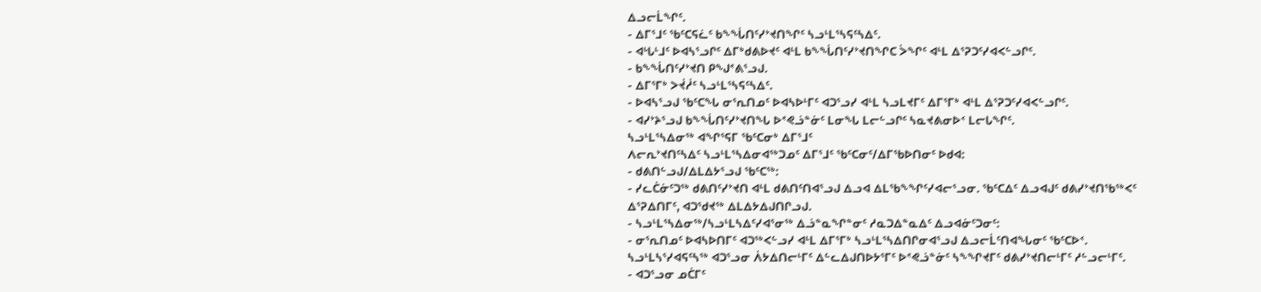ᐃᓗᓕᒫᖏᑦ.
- ᐃᒥᕐᒧᑦ ᖃᑦᑕᕋᓛᑦ ᑲᖕᖔᑎᑦᓯᔾᔪᑎᖏᑦ ᓴᓗᒻᒪᕐᓴᕋᑦᓴᐃᑦ.
- ᐊᒡᒐᒻᒧᑦ ᐅᐊᓴᕐᓗᒋᑦ ᐃᒥᒃᑯᕕᐅᔪᑦ ᐊᒻᒪ ᑲᖕᖔᑎᑦᓯᔾᔪᑎᖏᑕ ᐴᖏᑦ ᐊᒻᒪ ᐃᕐᕈᑐᑦᓯᐊᐸᓪᓗᒋᑦ.
- ᑲᖕᖔᑎᑦᓯᔾᔪᑎ ᑭᖑᕝᕕᕐᓗᒍ.
- ᐃᒥᕐᒥᒃ ᐳᔫᓲᑦ ᓴᓗᒻᒪᕐᓴᕋᑦᓴᐃᑦ.
- ᐅᐊᓴᕐᓗᒍ ᖃᑦᑕᖓ ᓂᕐᕆᑎᓄᑦ ᐅᐊᓴᐅᒻᒥᑦ ᐊᑐᕐᓗᓯ ᐊᒻᒪ ᓴᓗᒪᔪᒥᑦ ᐃᒥᕐᒥᒃ ᐊᒻᒪ ᐃᕐᕈᑐᑦᓯᐊᐸᓪᓗᒋᑦ.
- ᐊᓯᔾᔨᕐᓗᒍ ᑲᖕᖔᑎᑦᓯᔾᔪᑎᖓ ᐅᕝᕙᓘᓐᓃᑦ ᒪᓂᖓ ᒪᓕᓪᓗᒋᑦ ᓴᓇᔪᕕᓂᐅᑉ ᒪᓕᒐᖏᑦ.
ᓴᓗᒻᒪᕐᓴᐃᓂᖅ ᐊᖏᕐᕋᒥ ᖃᑦᑕᓂᒃ ᐃᒥᕐᒧᑦ
ᐱᓕᕆᔾᔪᑎᑦᓴᐃᑦ ᓴᓗᒻᒪᕐᓴᐃᓂᐊᖅᑐᓄᑦ ᐃᒥᕐᒧᑦ ᖃᑦᑕᓂᑦ/ᐃᒥᖃᐅᑎᓂᑦ ᐅᑯᐊ:
- ᑯᕕᑎᓪᓗᒍ/ᐃᒪᐃᔭᕐᓗᒍ ᖃᑦᑕᖅ:
- ᓯᓚᑖᓃᑦᑐᖅ ᑯᕕᑎᑦᓯᔾᔪᑎ ᐊᒻᒪ ᑯᕕᑎᑦᑎᐊᕐᓗᒍ ᐃᓗᐊ ᐃᒪᖃᖕᖏᑦᓯᐊᓕᕐᓗᓂ. ᖃᑦᑕᐃᑦ ᐃᓗᐊᒍᑦ ᑯᕕᓯᔾᔪᑎᖃᖅᐸᑦ ᐃᕐᕈᐃᑎᒥᑦ, ᐊᑐᖁᔪᖅ ᐃᒪᐃᔭᐃᒍᑎᒋᓗᒍ.
- ᓴᓗᒻᒪᕐᓴᐃᓂᖅ/ᓴᓗᒻᒪᓴᐃᑦᓯᐊᕐᓂᖅ ᐃᓘᓐᓇᖏᓐᓂᑦ ᓱᓇᑐᐃᓐᓇᐃᑦ ᐃᓗᐊᓃᑦᑐᓂᑦ:
- ᓂᕐᕆᑎᓄᑦ ᐅᐊᓴᐅᑎᒥᑦ ᐊᑐᖅᐸᓪᓗᓯ ᐊᒻᒪ ᐃᒥᕐᒥᒃ ᓴᓗᒻᒪᕐᓴᐃᑎᒋᓂᐊᕐᓗᒍ ᐃᓗᓕᒫᑦᑎᐊᖓᓂᑦ ᖃᑦᑕᐅᑉ. ᓴᓗᒻᒪᓴᕐᓯᐊᕋᑦᓴᖅ ᐊᑐᕐᓗᓂ ᐲᔭᐃᑎᓕᒻᒥᑦ ᐃᓪᓚᐃᒍᑎᐅᔭᕐᒥᑦ ᐅᕝᕙᓘᓐᓃᑦ ᓴᖕᖏᔪᒥᑦ ᑯᕕᓯᔾᔪᑎᓕᒻᒥᑦ ᓱᓪᓗᓕᒻᒥᑦ.
- ᐊᑐᕐᓗᓂ ᓄᑖᒥᑦ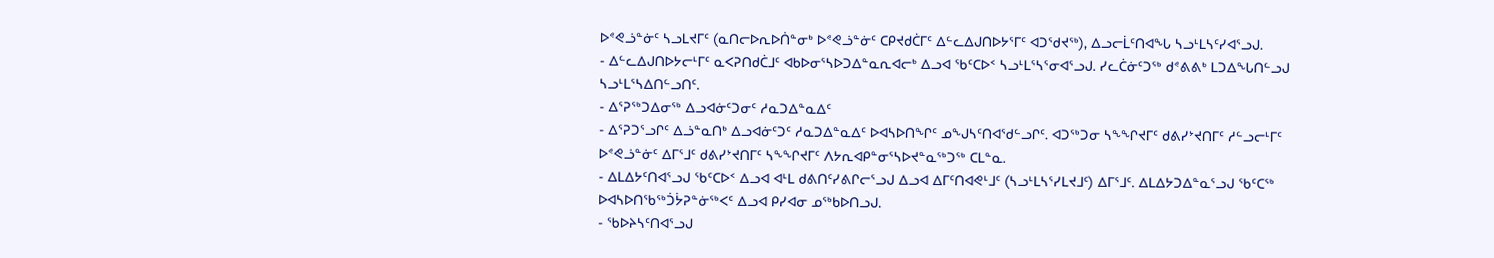ᐅᕝᕙᓘᓐᓃᑦ ᓴᓗᒪᔪᒥᑦ (ᓇᑎᓕᐅᕆᐅᑏᓐᓂᒃ ᐅᕝᕙᓘᓐᓃᑦ ᑕᑭᔪᑯᑖᒥᑦ ᐃᓪᓚᐃᒍᑎᐅᔭᕐᒥᑦ ᐊᑐᖁᔪᖅ), ᐃᓗᓕᒫᑦᑎᐊᖓ ᓴᓗᒻᒪᓴᑦᓯᐊᕐᓗᒍ.
- ᐃᓪᓚᐃᒍᑎᐅᔭᓕᒻᒥᑦ ᓇᐸᕈᑎᑯᑖᒧᑦ ᐊᑲᐅᓂᕐᓴᐅᑐᐃᓐᓇᕆᐊᓕᒃ ᐃᓗᐊ ᖃᑦᑕᐅᑉ ᓴᓗᒻᒪᕐᓴᕐᓂᐊᕐᓗᒍ. ᓯᓚᑖᓃᑦᑐᖅ ᑯᕝᕕᕕᒃ ᒪᑐᐃᖓᑎᓪᓗᒍ ᓴᓗᒻᒪᕐᓴᐃᑎᓪᓗᑎᑦ.
- ᐃᕐᕈᖅᑐᐃᓂᖅ ᐃᓗᐊᓃᑦᑐᓂᑦ ᓱᓇᑐᐃᓐᓇᐃᑦ
- ᐃᕐᕈᑐᕐᓗᒋᑦ ᐃᓘᓐᓇᑎᒃ ᐃᓗᐊᓃᑦᑐᑦ ᓱᓇᑐᐃᓐᓇᐃᑦ ᐅᐊᓴᐅᑎᖏᑦ ᓄᖑᓴᑦᑎᐊᖁᓪᓗᒋᑦ. ᐊᑐᖅᑐᓂ ᓴᖕᖏᔪᒥᑦ ᑯᕕᓯᔾᔪᑎᒥᑦ ᓱᓪᓗᓕᒻᒥᑦ ᐅᕝᕙᓘᓐᓃᑦ ᐃᒥᕐᒧᑦ ᑯᕕᓯᔾᔪᑎᒥᑦ ᓴᖕᖏᔪᒥᑦ ᐱᔭᕆᐊᑭᓐᓂᕐᓴᐅᔪᓐᓇᖅᑐᖅ ᑕᒪᓐᓇ.
- ᐃᒪᐃᔭᑦᑎᐊᕐᓗᒍ ᖃᑦᑕᐅᑉ ᐃᓗᐊ ᐊᒻᒪ ᑯᕕᑎᑦᓯᕕᒋᓕᕐᓗᒍ ᐃᓗᐊ ᐃᒥᑦᑎᐊᕙᒻᒧᑦ (ᓴᓗᒻᒪᓴᕐᓯᒪᔪᒧᑦ) ᐃᒥᕐᒧᑦ. ᐃᒪᐃᔭᑐᐃᓐᓇᕐᓗᒍ ᖃᑦᑕᖅ ᐅᐊᓴᐅᑎᖃᖅᑑᔮᕈᓐᓃᖅᐸᑦ ᐃᓗᐊ ᑭᓯᐊᓂ ᓄᖅᑲᐅᑎᓗᒍ.
- ᖃᐅᔨᓴᑦᑎᐊᕐᓗᒍ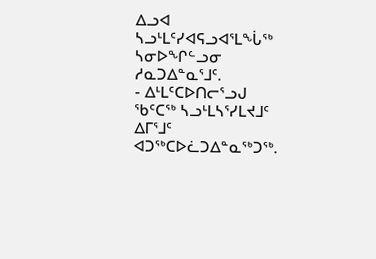ᐃᓗᐊ ᓴᓗᒻᒪᑦᓯᐊᕋᓗᐊᕐᒪᖔᖅ ᓴᓂᐅᖏᓪᓗᓂ ᓱᓇᑐᐃᓐᓇᕐᒧᑦ.
- ᐃᒻᒪᑦᑕᐅᑎᓕᕐᓗᒍ ᖃᑦᑕᖅ ᓴᓗᒻᒪᓴᕐᓯᒪᔪᒧᑦ ᐃᒥᕐᒧᑦ ᐊᑐᖅᑕᐅᓛᑐᐃᓐᓇᖅᑐᖅ.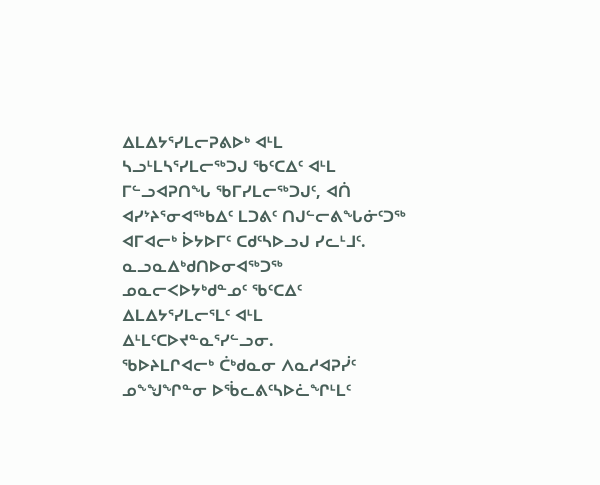ᐃᒪᐃᔭᕐᓯᒪᓕᕈᕕᐅᒃ ᐊᒻᒪ ᓴᓗᒻᒪᓴᕐᓯᒪᓕᖅᑐᒍ ᖃᑦᑕᐃᑦ ᐊᒻᒪ ᒥᓪᓗᐊᕈᑎᖓ ᖃᒥᓯᒪᓕᖅᑐᒍᑦ, ᐊᑏ ᐊᓯᔾᔨᕐᓂᐊᖅᑲᐃᑦ ᒪᑐᕕᑦ ᑎᒍᓪᓕᕕᖓᓃᑦᑐᖅ ᐊᒥᐊᓕᒃ ᐆᔭᐅᒥᑦ ᑕᑯᑦᓴᐅᓗᒍ ᓯᓚᒻᒧᑦ. ᓇᓗᓇᐃᒃᑯᑎᐅᓂᐊᖅᑐᖅ ᓄᓇᓕᐸᐅᔭᒃᑯᓐᓄᑦ ᖃᑦᑕᐃᑦ ᐃᒪᐃᔭᕐᓯᒪᓕᕐᒪᑦ ᐊᒻᒪ ᐃᒻᒪᑦᑕᐅᔪᓐᓇᕐᓯᓪᓗᓂ.
ᖃᐅᔨᒪᒋᐊᓕᒃ ᑖᒃᑯᓇᓂ ᐱᓇᓱᐊᕈᓰᑦ ᓄᖕᖑᖏᓐᓂ ᐅᖄᓚᕕᑦᓴᐅᓛᖏᒻᒪᑦ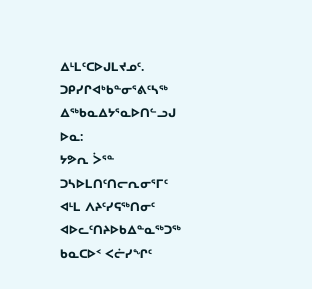ᐃᒻᒪᑦᑕᐅᒍᒪᔪᓄᑦ.
ᑐᑭᓯᒋᐊᒃᑲᓐᓂᕐᕕᑦᓴᖅ ᐃᖅᑲᓇᐃᔭᕐᓇᐅᑎᓪᓗᒍ ᐅᓇ:
ᔭᕗᕆ ᐴᕐᓐ
ᑐᓴᐅᒪᑎᑦᑎᓕᕆᓂᕐᒥᑦ ᐊᒻᒪ ᐱᔨᑦᓯᕋᖅᑎᓂᑦ ᐊᐅᓚᑦᑎᔨᐅᑲᐃᓐᓇᖅᑐᖅ
ᑲᓇᑕᐅᑉ ᐸᓖᓯᖏᑦ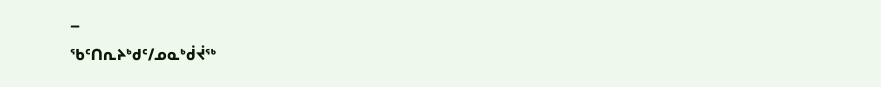–
ᖃᑦᑎᕆᔨᒃᑯᑦ/ᓄᓇᒃᑰᔫᖅ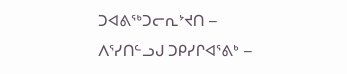ᑐᐊᕕᖅᑐᓕᕆᔾᔪᑎ –
ᐱᕐᓯᑎᓪᓗᒍ ᑐᑭᓯᒋᐊᕐᕕᒃ –